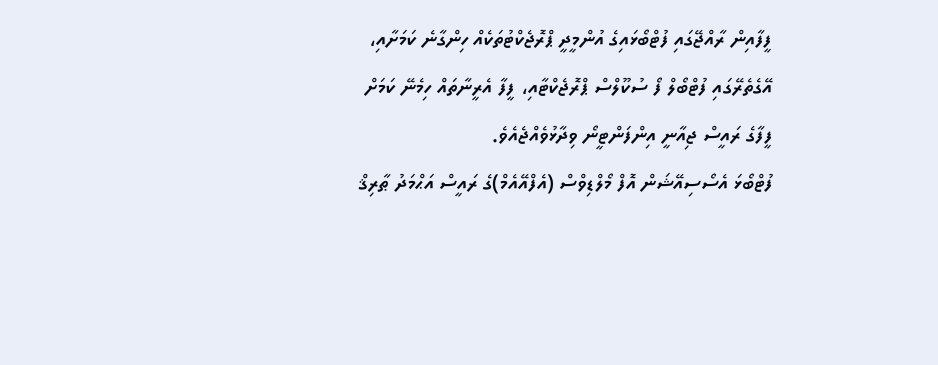ފީފާއިން ރާއްޖޭގައި ފުޓްބޯޅައިގެ އުންމީދީ ޕްރޮޖެކްޓުތަކެއް ހިންގާނެ ކަމަށާއި، އޭގެތެރޭގައި ފުޓްބޯލް ފޯ ސުކޫލްސް ޕްރޮޖެކްޓާއި، ފީފާ އެރީނާތައް ހިމެނޭ ކަމަށް ފީފާގެ ރައީސް ޖިއާނީ އިންފަންޓީނޯ ވިދާޅުވެއްޖެއެވެ.
ފުޓްބޯޅަ އެސޯސިއޭޝަން އޮފް މޯލްޑިވްސް (އެފްއޭއެމް)ގެ ރައީސް އަޙްމަދު ޠާރިޤް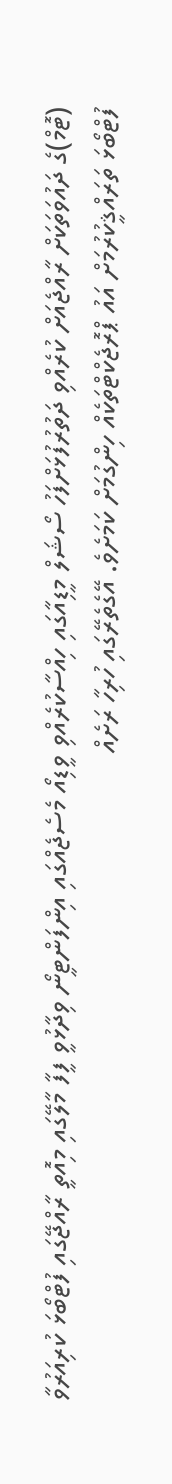(ޓޮމް)ގެ ދައުވަތަކަށް ރާއްޖެއަށް ކުރެއްވި ދަތުރުފުޅަށްފަހު ސޯޝަލް މީޑިއާގައި ހިއްސާކުރެއްވި ވީޑިއޯ މެސެޖެއްގައި އިންފަންޓީނޯ ވިދާޅުވީ ފީފާ މާލޭގައި މިއޮތީ ރާއްޖޭގައި ފުޓްބޯޅަ ކުރިއަރުވާ ފުޓްބޯޅަ ތަރައްޤީކުރުމަށް އައު ޕްރޮޖެކްޓްތަކެއް ހިންގުމަށް ކަމަށެވެ. އޭގެތެރޭގައި ހުރިހާ ރަށެއް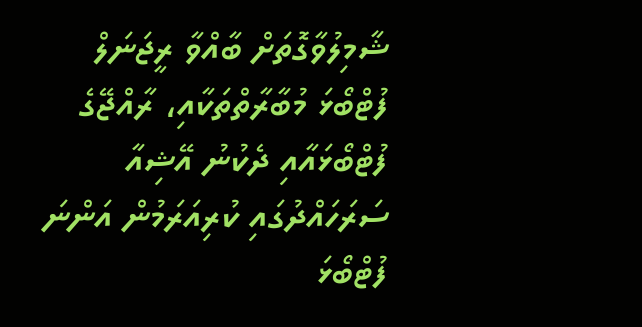ޝާމިލުވާގޮތަށް ބާއްވާ ރީޖަނަލް ފުޓްބޯޅަ މުބާރާތްތަކާއި، ރާއްޖޭގެ ފުޓްބޯޅައާއި ދެކުނު އޭޝިއާ ސަރަހައްދުގައި ކުރިއަރަމުން އަންނަ ފުޓްބޯޅަ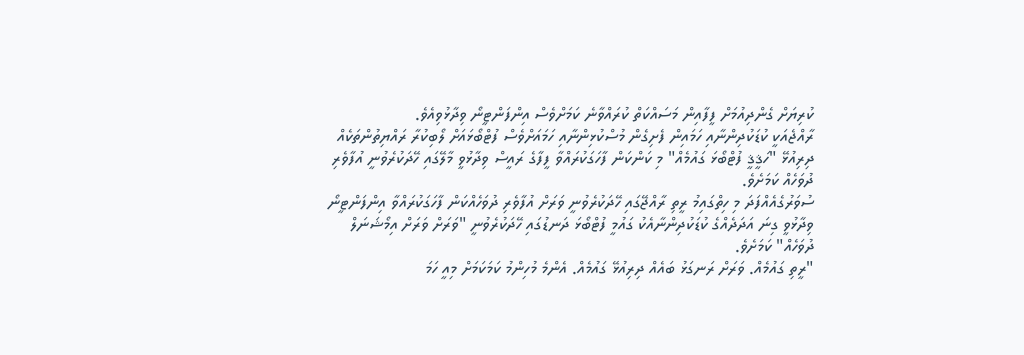ކުރިޔަށް ގެންދިއުމަށް ފީފާއިން މަސައްކަތް ކުރައްވާނެ ކަމަށްވެސް އިންފަންޓީނޯ ވިދާޅުވިއެވެ.
ރާއްޖެއަކީ ކުޑަކުދިންނާއި ހަމައިން ފެށިގެން މުސްކުޅިންނާއި ހަމައަށްވެސް ފުޓްބޯޅައަށް ލޯބިކުރާ ރައްޔިތުންތަކެއް ދިރިއުޅޭ "ހަޤީޤީ ފުޓްބޯޅަ ގައުމެއް" މި ކަންކަން ފާހަގަކުރައްވާ ފީފާގެ ރައީސް ވިދާޅުވީ މާލޭގައި ހޭދަކުރެވުނީ އުފާވެރި ދުވަހެއް ކަމަށެވެ.
ސުވަރުގެއެއްފަދަ މި ހިތްގައިމު ރީތި ރާއްޖޭގައި ހޭދަކުރެވުނީ ވަރަށް އުފާވެރި ދުވަހެއްކަން ފާހަގަކުރައްވާ އިންފަންޓީނޯ ވިދާޅުވީ ގިނަ އަދަދެއްގެ ކުޑަކުދިންނާއެކު ގައުމީ ފުޓްބޯޅަ ދަނޑުގައި ހޭދަކުރެވުނީ "ވަރަށް ވަރަށް އިމޯޝަނަލް ދުވަހެއް" ކަމަށެވެ.
"ރީތި ގައުމެއް. ވަރަށް ރަނގަޅު ބައެއް ދިރިއުޅޭ ގައުމެއް. އެންމެ މުހިންމު ކަމަކަމަށް މިއީ ހަމަ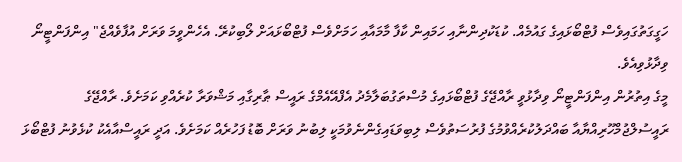ހަގީގަތުގައިވެސް ފުޓްބޯޅައިގެ ގައުމެއް. ކުޑަކުދިންނާއި ހަމައިން ކާފާ މާމައާއި ހަމަށްވެސް ފުޓްބޯޅައަށް ލޯބިކުރޭ. އެހެންވީމަ ވަރަށް އުފާވެއްޖެ" އިންފަންޓީނޯ ވިދާޅުވިއެވެ.
މީގެ އިތުރުން އިންފަންޓީނޯ ވިދާޅުވީ ރާއްޖޭގެ ފުޓްބޯޅައިގެ މުސްތަގުބަލާމެދު އެފްއޭއެމްގެ ރައީސް ޠާރިގާއި މަޝްވަރާ ކުރެއްވި ކަމަށެވެ. ރާއްޖޭގެ ރައީސުލްޖުމްހޫރިއްޔާއާ ބައްދަލުކުރެއްވުމުގެ ފުރުސަތުވެސް ލިބިވަޑައިގެންނެވުމަކީ ލިބުނު ވަރަށް ބޮޑު ފަހުރެއް ކަމަށެވެ. އަދީ ރައީސްއާއެކު ކުޅެވުނު ފުޓްބޯޅަ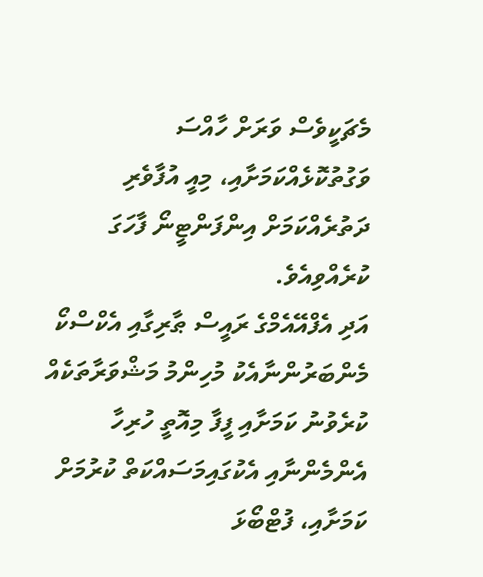މެޗަކީވެސް ވަރަށް ހާއްސަ ވަގުތުކޮޅެއްކަމަށާއި، މިއީ އުފާވެރި ދަތުރެއްކަމަށް އިންފަންޓީނޯ ފާހަގަ ކުރެއްވިއެވެ.
އަދި އެފްއޭއެމްގެ ރައީސް ޠާރިގާއި އެކްސްކޯ މެންބަރުންނާއެކު މުހިންމު މަޝްވަރާތަކެއް ކުރެވުނު ކަމަށާއި ފީފާ މިއޮތީ ހުރިހާ އެންމެންނާއި އެކުގައިމަސައްކަތް ކުރުމަށް ކަމަށާއި، ފުޓްބޯޅަ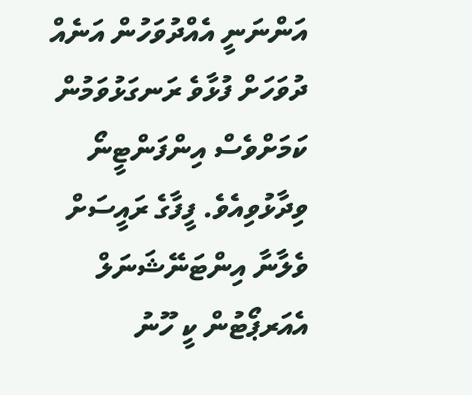އަންނަނީ އެއްދުވަހުން އަނެއް ދުވަހަށް ފުޅާވެ ރަނގަޅުވަމުން ކަމަށްވެސް އިންފަންޓީނޯ ވިދާޅުވިއެވެ. ފީފާގެ ރައީސަށް ވެލާނާ އިންޓަނޭޝަނަލް އެއަރޕޯޓުން ކީ ހޫނު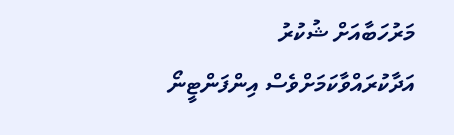މަރުހަބާއަށް ޝުކުރު އަދާކުރައްވާކަމަށްވެސް އިންފަންޓީނޯ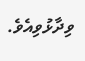ވިދާޅުވިއެވެ.